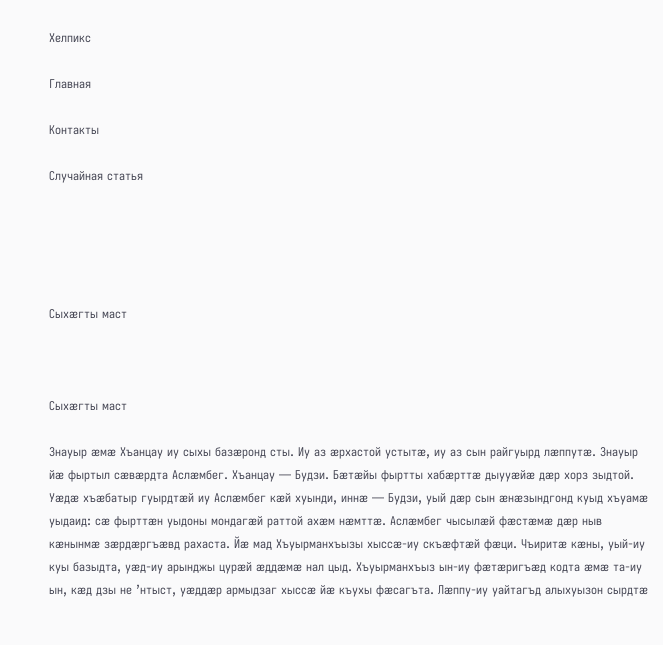Хелпикс

Главная

Контакты

Случайная статья





Сыхæгты маст



Сыхæгты маст

Знауыр æмæ Хъанцау иу сыхы базæронд сты. Иу аз æрхастой устытæ, иу аз сын райгуырд лæппутæ. Знауыр йæ фыртыл сæвæрдта Аслæмбег. Хъанцау — Будзи. Бæтæйы фыртты хабæрттæ дыууæйæ дæр хорз зыдтой. Уæдæ хъæбатыр гуырдтæй иу Аслæмбег кæй хуынди, иннæ — Будзи, уый дæр сын æнæзындгонд куыд хъуамæ уыдаид: сæ фырттæн уыдоны мондагæй раттой ахæм нæмттæ. Аслæмбег чысылæй фæстæмæ дæр ныв кæнынмæ зæрдæргъæвд рахаста. Йæ мад Хъуырманхъызы хыссæ-иу скъæфтæй фæци. Чъиритæ кæны, уый-иу куы базыдта, уæд-иу арынджы цурæй æддæмæ нал цыд. Хъуырманхъыз ын-иу фæтæригъæд кодта æмæ та-иу ын, кæд дзы не ’нтыст, уæддæр армыдзаг хыссæ йæ къухы фæсагъта. Лæппу-иу уайтагъд алыхуызон сырдтæ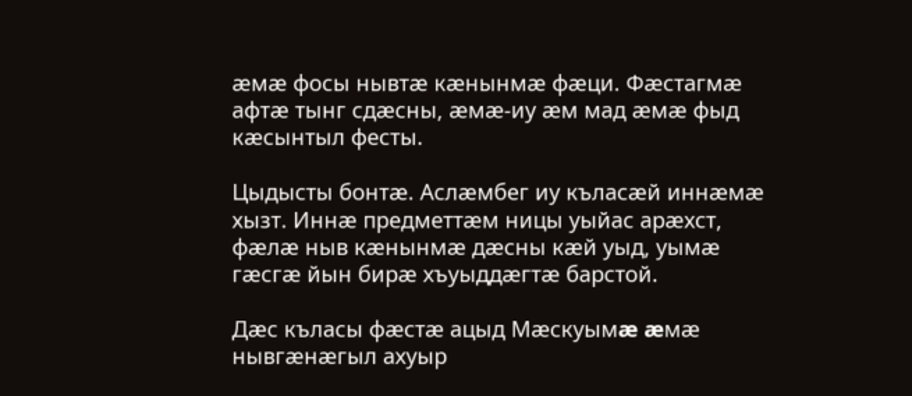æмæ фосы нывтæ кæнынмæ фæци. Фæстагмæ афтæ тынг сдæсны, æмæ-иу æм мад æмæ фыд кæсынтыл фесты.

Цыдысты бонтæ. Аслæмбег иу къласæй иннæмæ хызт. Иннæ предметтæм ницы уыйас арæхст, фæлæ ныв кæнынмæ дæсны кæй уыд, уымæ гæсгæ йын бирæ хъуыддæгтæ барстой.

Дæс къласы фæстæ ацыд Мæскуымæ æмæ нывгæнæгыл ахуыр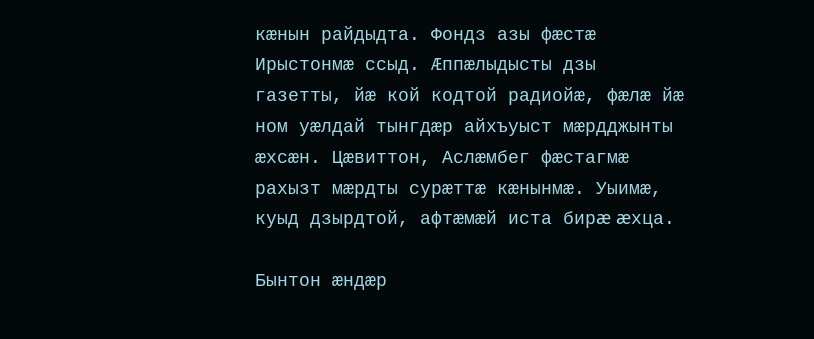кæнын райдыдта. Фондз азы фæстæ Ирыстонмæ ссыд. Æппæлыдысты дзы газетты, йæ кой кодтой радиойæ, фæлæ йæ ном уæлдай тынгдæр айхъуыст мæрдджынты æхсæн. Цæвиттон, Аслæмбег фæстагмæ рахызт мæрдты сурæттæ кæнынмæ. Уыимæ, куыд дзырдтой, афтæмæй иста бирæ æхца.

Бынтон æндæр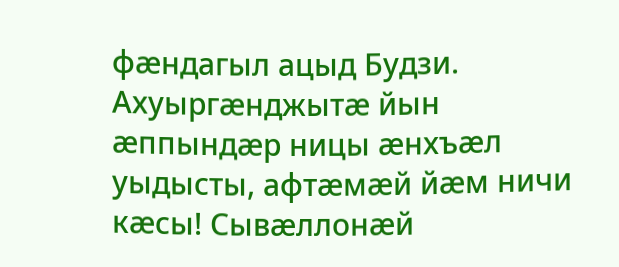фæндагыл ацыд Будзи. Ахуыргæнджытæ йын æппындæр ницы æнхъæл уыдысты, афтæмæй йæм ничи кæсы! Сывæллонæй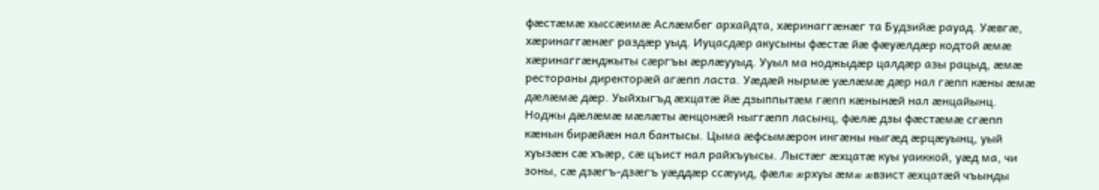фæстæмæ хыссæимæ Аслæмбег архайдта, хæринаггæнæг та Будзийæ рауад. Уæвгæ, хæринаггæнæг раздæр уыд. Иуцасдæр акусыны фæстæ йæ фæуæлдæр кодтой æмæ хæринаггæнджыты сæргъы æрлæууыд. Ууыл ма ноджыдæр цалдæр азы рацыд, æмæ рестораны директорæй агæпп ласта. Уæдæй нырмæ уæлæмæ дæр нал гæпп кæны æмæ дæлæмæ дæр. Уыйхыгъд æхцатæ йæ дзыппытæм гæпп кæнынæй нал æнцайынц. Ноджы дæлæмæ мæлæты æнцонæй ныггæпп ласынц, фæлæ дзы фæстæмæ сгæпп кæнын бирæйæн нал бантысы. Цыма æфсымæрон ингæны ныгæд æрцæуынц, уый хуызæн сæ хъæр, сæ цъист нал райхъуысы. Лыстæг æхцатæ куы уаиккой, уæд ма, чи зоны, сæ дзæгъ-дзæгъ уæддæр ссæуид, фæлæ æрхуы æмæ æвзист æхцатæй чъынды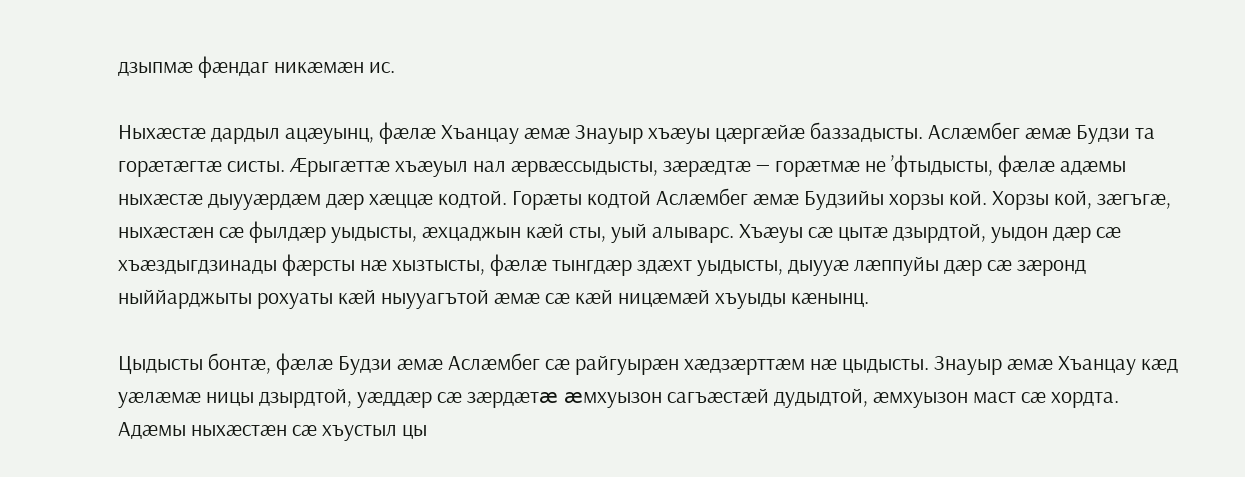дзыпмæ фæндаг никæмæн ис.

Ныхæстæ дардыл ацæуынц, фæлæ Хъанцау æмæ Знауыр хъæуы цæргæйæ баззадысты. Аслæмбег æмæ Будзи та горæтæгтæ систы. Æрыгæттæ хъæуыл нал æрвæссыдысты, зæрæдтæ — горæтмæ не ’фтыдысты, фæлæ адæмы ныхæстæ дыууæрдæм дæр хæццæ кодтой. Горæты кодтой Аслæмбег æмæ Будзийы хорзы кой. Хорзы кой, зæгъгæ, ныхæстæн сæ фылдæр уыдысты, æхцаджын кæй сты, уый алыварс. Хъæуы сæ цытæ дзырдтой, уыдон дæр сæ хъæздыгдзинады фæрсты нæ хызтысты, фæлæ тынгдæр здæхт уыдысты, дыууæ лæппуйы дæр сæ зæронд ныййарджыты рохуаты кæй ныууагътой æмæ сæ кæй ницæмæй хъуыды кæнынц.

Цыдысты бонтæ, фæлæ Будзи æмæ Аслæмбег сæ райгуырæн хæдзæрттæм нæ цыдысты. Знауыр æмæ Хъанцау кæд уæлæмæ ницы дзырдтой, уæддæр сæ зæрдæтæ æмхуызон сагъæстæй дудыдтой, æмхуызон маст сæ хордта. Адæмы ныхæстæн сæ хъустыл цы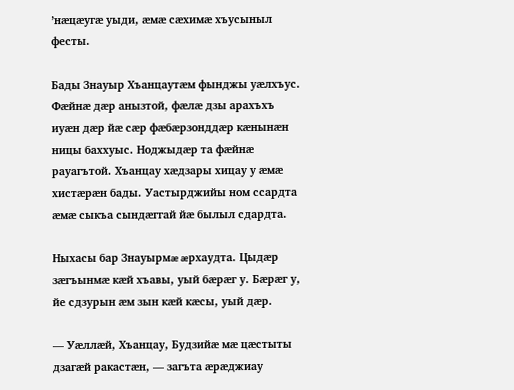’нæцæугæ уыди, æмæ сæхимæ хъусыныл фесты.

Бады Знауыр Хъанцаутæм фынджы уæлхъус. Фæйнæ дæр анызтой, фæлæ дзы арахъхъ иуæн дæр йæ сæр фæбæрзонддæр кæнынæн ницы баххуыс. Ноджыдæр та фæйнæ рауагътой. Хъанцау хæдзары хицау у æмæ хистæрæн бады. Уастырджийы ном ссардта æмæ сыкъа сындæггай йæ былыл сдардта.

Ныхасы бар Знауырмæ æрхаудта. Цыдæр зæгъынмæ кæй хъавы, уый бæрæг у. Бæрæг у, йе сдзурын æм зын кæй кæсы, уый дæр.

— Уæллæй, Хъанцау, Будзийæ мæ цæстыты дзагæй ракастæн, — загъта æрæджиау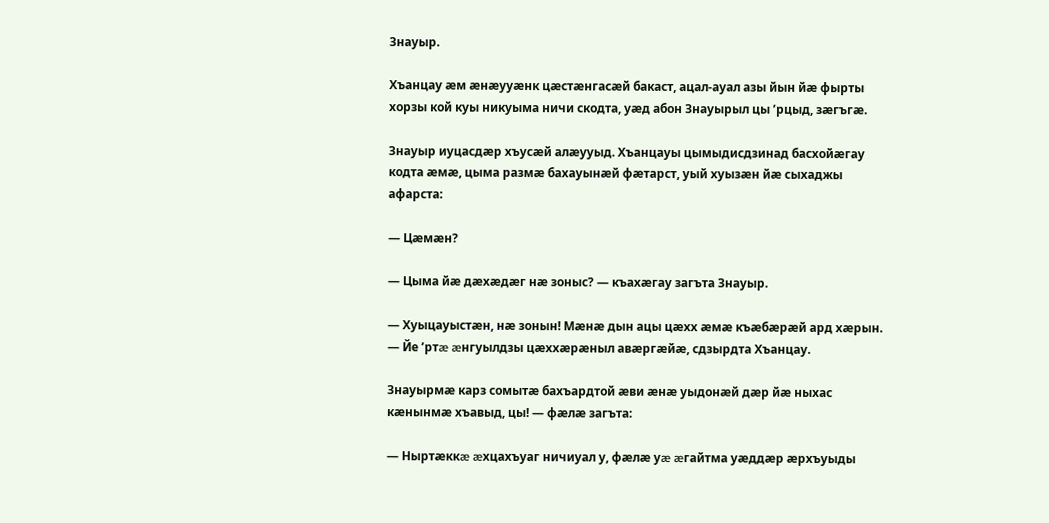Знауыр.

Хъанцау æм æнæууæнк цæстæнгасæй бакаст, ацал-ауал азы йын йæ фырты хорзы кой куы никуыма ничи скодта, уæд абон Знауырыл цы ’рцыд, зæгъгæ.

Знауыр иуцасдæр хъусæй алæууыд. Хъанцауы цымыдисдзинад басхойæгау кодта æмæ, цыма размæ бахауынæй фæтарст, уый хуызæн йæ сыхаджы афарста:

— Цæмæн?

— Цыма йæ дæхæдæг нæ зоныс? — къахæгау загъта Знауыр.

— Хуыцауыстæн, нæ зонын! Мæнæ дын ацы цæхх æмæ къæбæрæй ард хæрын. — Йе ’ртæ æнгуылдзы цæххæрæныл авæргæйæ, сдзырдта Хъанцау.

Знауырмæ карз сомытæ бахъардтой æви æнæ уыдонæй дæр йæ ныхас кæнынмæ хъавыд, цы! — фæлæ загъта:

— Ныртæккæ æхцахъуаг ничиуал у, фæлæ уæ æгайтма уæддæр æрхъуыды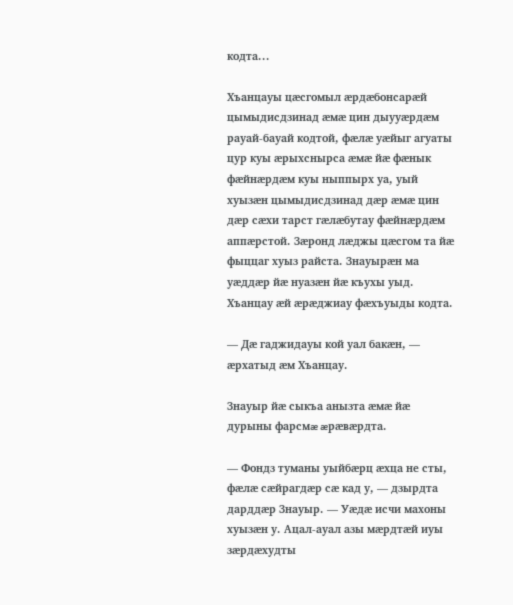кодта...

Хъанцауы цæсгомыл æрдæбонсарæй цымыдисдзинад æмæ цин дыууæрдæм рауай-бауай кодтой, фæлæ уæйыг агуаты цур куы æрыхснырса æмæ йæ фæнык фæйнæрдæм куы ныппырх уа, уый хуызæн цымыдисдзинад дæр æмæ цин дæр сæхи тарст гæлæбутау фæйнæрдæм аппæрстой. Зæронд лæджы цæсгом та йæ фыццаг хуыз райста. Знауырæн ма уæддæр йæ нуазæн йæ къухы уыд. Хъанцау æй æрæджиау фæхъуыды кодта.

— Дæ гаджидауы кой уал бакæн, — æрхатыд æм Хъанцау.

Знауыр йæ сыкъа анызта æмæ йæ дурыны фарсмæ æрæвæрдта.

— Фондз туманы уыйбæрц æхца не сты, фæлæ сæйрагдæр сæ кад у, — дзырдта дарддæр Знауыр. — Уæдæ исчи махоны хуызæн у. Ацал-ауал азы мæрдтæй иуы зæрдæхудты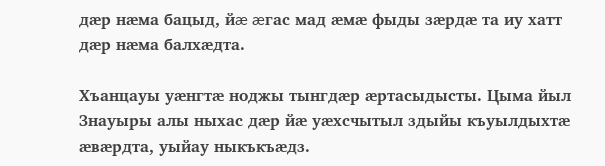дæр нæма бацыд, йæ æгас мад æмæ фыды зæрдæ та иу хатт дæр нæма балхæдта.

Хъанцауы уæнгтæ ноджы тынгдæр æртасыдысты. Цыма йыл Знауыры алы ныхас дæр йæ уæхсчытыл здыйы къуылдыхтæ æвæрдта, уыйау ныкъкъæдз.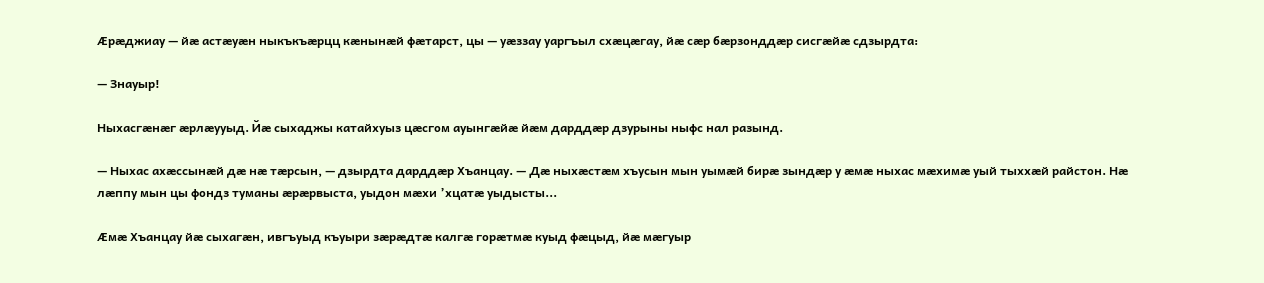Æрæджиау — йæ астæуæн ныкъкъæрцц кæнынæй фæтарст, цы — уæззау уаргъыл схæцæгау, йæ сæр бæрзонддæр сисгæйæ сдзырдта:

— Знауыр!

Ныхасгæнæг æрлæууыд. Йæ сыхаджы катайхуыз цæсгом ауынгæйæ йæм дарддæр дзурыны ныфс нал разынд.

— Ныхас ахæссынæй дæ нæ тæрсын, — дзырдта дарддæр Хъанцау. — Дæ ныхæстæм хъусын мын уымæй бирæ зындæр у æмæ ныхас мæхимæ уый тыххæй райстон. Нæ лæппу мын цы фондз туманы æрæрвыста, уыдон мæхи ’хцатæ уыдысты...

Æмæ Хъанцау йæ сыхагæн, ивгъуыд къуыри зæрæдтæ калгæ горæтмæ куыд фæцыд, йæ мæгуыр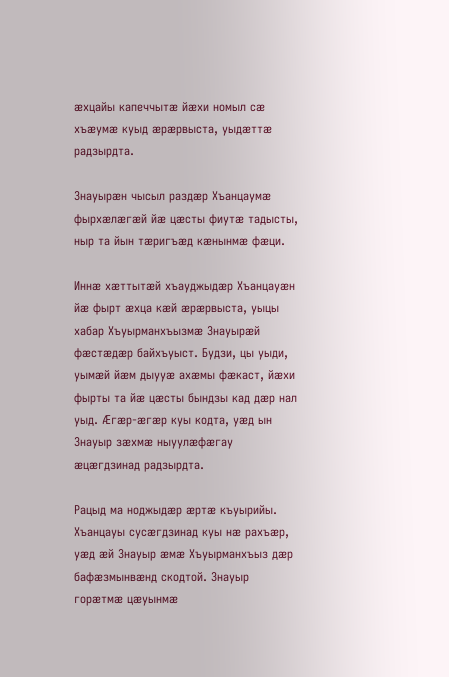æхцайы капеччытæ йæхи номыл сæ хъæумæ куыд æрæрвыста, уыдæттæ радзырдта.

Знауырæн чысыл раздæр Хъанцаумæ фырхæлæгæй йæ цæсты фиутæ тадысты, ныр та йын тæригъæд кæнынмæ фæци.

Иннæ хæттытæй хъауджыдæр Хъанцауæн йæ фырт æхца кæй æрæрвыста, уыцы хабар Хъуырманхъызмæ Знауырæй фæстæдæр байхъуыст. Будзи, цы уыди, уымæй йæм дыууæ ахæмы фæкаст, йæхи фырты та йæ цæсты бындзы кад дæр нал уыд. Æгæр-æгæр куы кодта, уæд ын Знауыр зæхмæ ныуулæфæгау æцæгдзинад радзырдта.

Рацыд ма ноджыдæр æртæ къуырийы. Хъанцауы сусæгдзинад куы нæ рахъæр, уæд æй Знауыр æмæ Хъуырманхъыз дæр бафæзмынвæнд скодтой. Знауыр горæтмæ цæуынмæ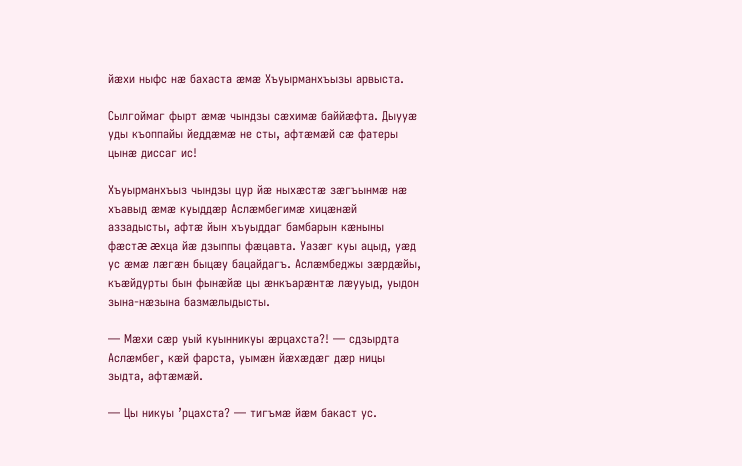йæхи ныфс нæ бахаста æмæ Хъуырманхъызы арвыста.

Сылгоймаг фырт æмæ чындзы сæхимæ баййæфта. Дыууæ уды къоппайы йеддæмæ не сты, афтæмæй сæ фатеры цынæ диссаг ис!

Хъуырманхъыз чындзы цур йæ ныхæстæ зæгъынмæ нæ хъавыд æмæ куыддæр Аслæмбегимæ хицæнæй аззадысты, афтæ йын хъуыддаг бамбарын кæныны фæстæ æхца йæ дзыппы фæцавта. Уазæг куы ацыд, уæд ус æмæ лæгæн быцæу бацайдагъ. Аслæмбеджы зæрдæйы, къæйдурты бын фынæйæ цы æнкъарæнтæ лæууыд, уыдон зына-нæзына базмæлыдысты.

— Мæхи сæр уый куынникуы æрцахста?! — сдзырдта Аслæмбег, кæй фарста, уымæн йæхæдæг дæр ницы зыдта, афтæмæй.

— Цы никуы ’рцахста? — тигъмæ йæм бакаст ус.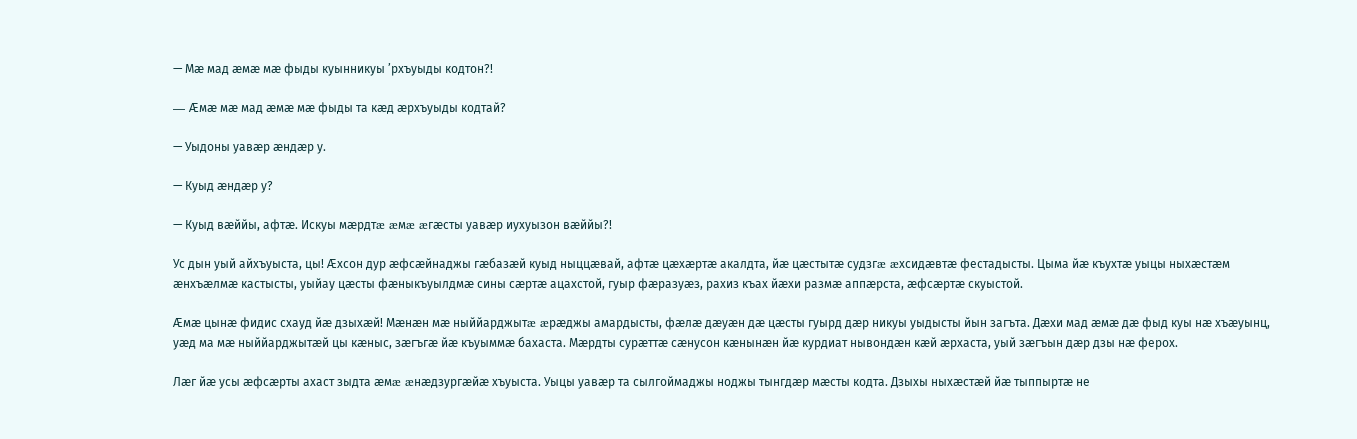— Мæ мад æмæ мæ фыды куынникуы ’рхъуыды кодтон?!

— Æмæ мæ мад æмæ мæ фыды та кæд æрхъуыды кодтай?

— Уыдоны уавæр æндæр у.

— Куыд æндæр у?

— Куыд вæййы, афтæ. Искуы мæрдтæ æмæ æгæсты уавæр иухуызон вæййы?!

Ус дын уый айхъуыста, цы! Æхсон дур æфсæйнаджы гæбазæй куыд ныццæвай, афтæ цæхæртæ акалдта, йæ цæстытæ судзгæ æхсидæвтæ фестадысты. Цыма йæ къухтæ уыцы ныхæстæм æнхъæлмæ кастысты, уыйау цæсты фæныкъуылдмæ сины сæртæ ацахстой, гуыр фæразуæз, рахиз къах йæхи размæ аппæрста, æфсæртæ скуыстой.

Æмæ цынæ фидис схауд йæ дзыхæй! Мæнæн мæ ныййарджытæ æрæджы амардысты, фæлæ дæуæн дæ цæсты гуырд дæр никуы уыдысты йын загъта. Дæхи мад æмæ дæ фыд куы нæ хъæуынц, уæд ма мæ ныййарджытæй цы кæныс, зæгъгæ йæ къуыммæ бахаста. Мæрдты сурæттæ сæнусон кæнынæн йæ курдиат нывондæн кæй æрхаста, уый зæгъын дæр дзы нæ ферох.

Лæг йæ усы æфсæрты ахаст зыдта æмæ æнæдзургæйæ хъуыста. Уыцы уавæр та сылгоймаджы ноджы тынгдæр мæсты кодта. Дзыхы ныхæстæй йæ тыппыртæ не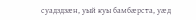суадздзæн, уый куы бамбæрста, уæд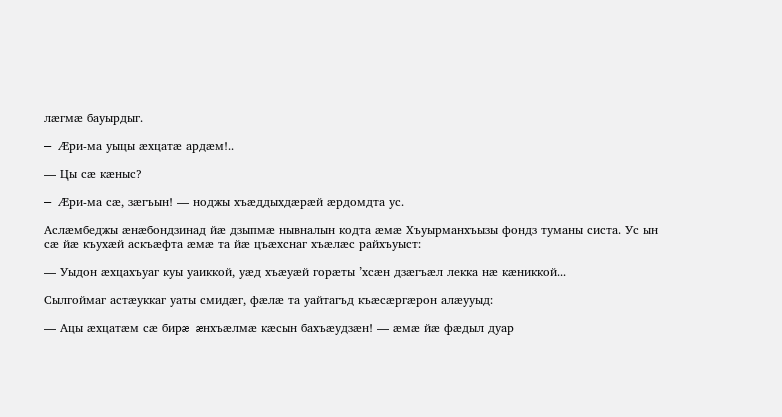лæгмæ бауырдыг.

— Æри-ма уыцы æхцатæ ардæм!..

— Цы сæ кæныс?

— Æри-ма сæ, зæгъын! — ноджы хъæддыхдæрæй æрдомдта ус.

Аслæмбеджы æнæбондзинад йæ дзыпмæ нывналын кодта æмæ Хъуырманхъызы фондз туманы систа. Ус ын сæ йæ къухæй аскъæфта æмæ та йæ цъæхснаг хъæлæс райхъуыст:

— Уыдон æхцахъуаг куы уаиккой, уæд хъæуæй горæты ’хсæн дзæгъæл лекка нæ кæниккой...

Сылгоймаг астæуккаг уаты смидæг, фæлæ та уайтагъд къæсæргæрон алæууыд:

— Ацы æхцатæм сæ бирæ æнхъæлмæ кæсын бахъæудзæн! — æмæ йæ фæдыл дуар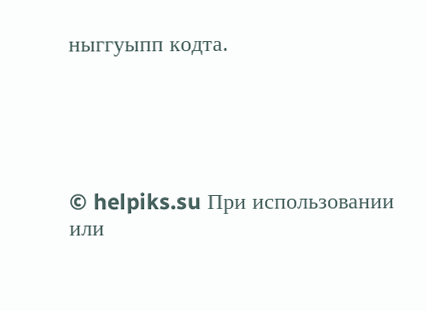ныггуыпп кодта.





© helpiks.su При использовании или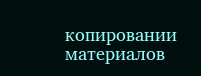копировании материалов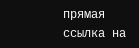прямая ссылка на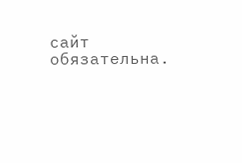сайт обязательна.